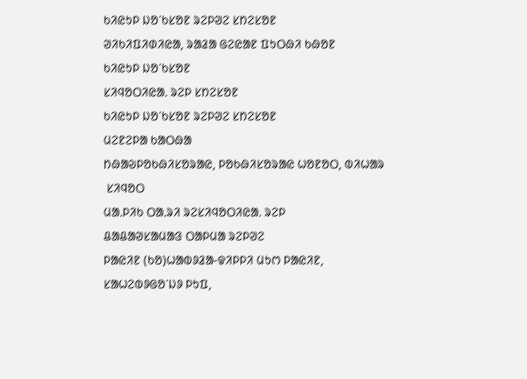ᱠᱤᱭᱩᱞ ᱡᱚᱸᱠᱥᱚᱱ ᱨᱮᱞᱣᱮ ᱥᱴᱮᱥᱚᱱ
ᱣᱤᱠᱤᱯᱤᱰᱤᱭᱟ, ᱨᱟᱲᱟ ᱜᱮᱭᱟᱱ ᱯᱩᱛᱷᱤ ᱠᱷᱚᱱ
ᱠᱤᱭᱩᱞ ᱡᱚᱸᱠᱥᱚᱱ
ᱥᱤᱧᱚᱛᱤᱭᱟᱹ ᱨᱮᱞ ᱥᱴᱮᱥᱚᱱ
ᱠᱤᱭᱩᱞ ᱡᱚᱸᱠᱥᱚᱱ ᱨᱮᱞᱣᱮ ᱥᱴᱮᱥᱚᱱ
ᱢᱮᱱᱮᱞᱟ ᱠᱟᱛᱷᱟ
ᱴᱷᱟᱶᱞᱚᱠᱷᱤᱥᱚᱨᱟᱭ, ᱞᱚᱠᱷᱤᱥᱚᱨᱟᱭ ᱦᱚᱱᱚᱛ, ᱵᱤᱦᱟᱨ
 ᱥᱤᱧᱚᱛ
ᱢᱟᱹᱞᱤᱠ ᱛᱟᱹᱨᱤ ᱨᱮᱥᱤᱧᱚᱛᱤᱭᱟᱹ ᱨᱮᱞ
ᱪᱟᱪᱟᱣᱥᱟᱢᱟᱝ ᱛᱟᱞᱢᱟ ᱨᱮᱞᱣᱮ
ᱞᱟᱭᱤᱱ (ᱠᱚ)ᱦᱟᱵᱽᱲᱟ-ᱫᱤᱞᱞᱤ ᱢᱩᱬ ᱞᱟᱭᱤᱱ,
ᱥᱟᱦᱮᱵᱽᱜᱚᱸᱡᱽ ᱞᱩᱯ,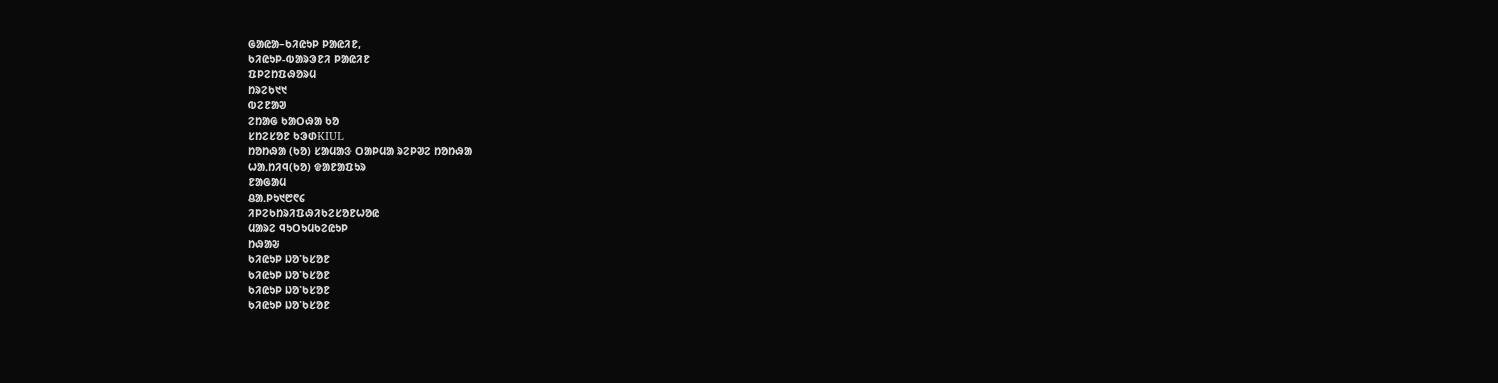ᱜᱟᱭᱟ–ᱠᱤᱭᱩᱞ ᱞᱟᱭᱤᱱ,
ᱠᱤᱭᱩᱞ-ᱵᱟᱨᱳᱱᱤ ᱞᱟᱭᱤᱱ
ᱯᱞᱮᱴᱯᱷᱚᱨᱢ
ᱴᱨᱮᱠ᱑᱑
ᱵᱮᱱᱟᱣ
ᱮᱴᱟᱜ ᱠᱟᱛᱷᱟ ᱠᱚ
ᱥᱴᱮᱥᱚᱱ ᱠᱳᱰKIUL
ᱴᱚᱴᱷᱟ (ᱠᱚ) ᱥᱟᱢᱟᱝ ᱛᱟᱞᱢᱟ ᱨᱮᱞᱣᱮ ᱴᱚᱴᱷᱟ
ᱦᱟᱹᱴᱤᱧ(ᱠᱚ) ᱫᱟᱱᱟᱯᱩᱨ
ᱱᱟᱜᱟᱢ
ᱪᱟᱹᱞᱩ᱑᱘᱖᱔
ᱤᱞᱮᱠᱴᱨᱤᱯᱷᱤᱠᱮᱥᱚᱱᱦᱚᱭ
ᱢᱟᱨᱮ ᱧᱩᱛᱩᱢᱠᱮᱭᱩᱞ
ᱴᱷᱟᱶ
ᱠᱤᱭᱩᱞ ᱡᱚᱸᱠᱥᱚᱱ
ᱠᱤᱭᱩᱞ ᱡᱚᱸᱠᱥᱚᱱ
ᱠᱤᱭᱩᱞ ᱡᱚᱸᱠᱥᱚᱱ
ᱠᱤᱭᱩᱞ ᱡᱚᱸᱠᱥᱚᱱ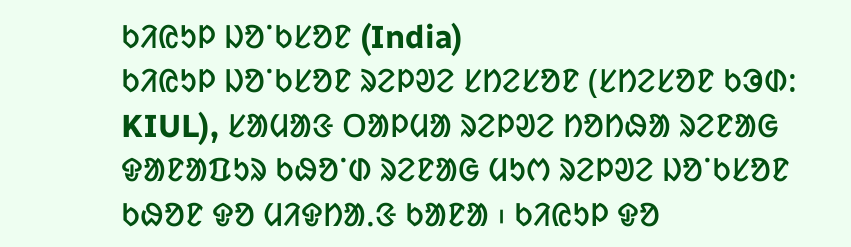ᱠᱤᱭᱩᱞ ᱡᱚᱸᱠᱥᱚᱱ (India)
ᱠᱤᱭᱩᱞ ᱡᱚᱸᱠᱥᱚᱱ ᱨᱮᱞᱣᱮ ᱥᱴᱮᱥᱚᱱ (ᱥᱴᱮᱥᱚᱱ ᱠᱳᱰ: KIUL), ᱥᱟᱢᱟᱝ ᱛᱟᱞᱢᱟ ᱨᱮᱞᱣᱮ ᱴᱚᱴᱷᱟ ᱨᱮᱱᱟᱜ ᱫᱟᱱᱟᱯᱩᱨ ᱠᱷᱚᱸᱰ ᱨᱮᱱᱟᱜ ᱢᱩᱬ ᱨᱮᱞᱣᱮ ᱡᱚᱸᱠᱥᱚᱱ ᱠᱷᱚᱱ ᱫᱚ ᱢᱤᱫᱴᱟᱹᱝ ᱠᱟᱱᱟ ᱾ ᱠᱤᱭᱩᱞ ᱫᱚ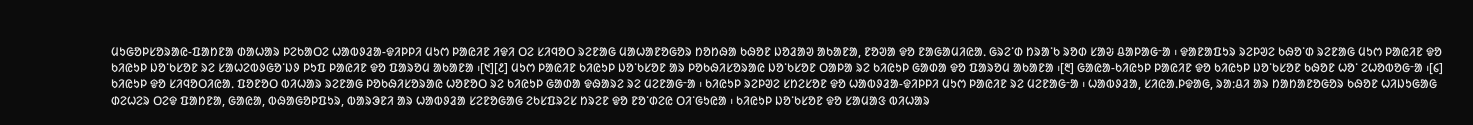ᱢᱩᱜᱚᱞᱥᱚᱨᱟᱭ-ᱯᱟᱴᱱᱟ ᱰᱟᱦᱟᱨ ᱞᱮᱠᱟᱛᱮ ᱦᱟᱵᱽᱲᱟ-ᱫᱤᱞᱞᱤ ᱢᱩᱬ ᱞᱟᱭᱤᱱ ᱤᱫᱤ ᱛᱮ ᱥᱤᱧᱚᱛ ᱨᱮᱱᱟᱜ ᱢᱟᱦᱟᱱᱚᱜᱚᱨ ᱴᱚᱴᱷᱟ ᱠᱷᱚᱱ ᱡᱚᱲᱟᱣ ᱟᱠᱟᱱᱟ, ᱱᱚᱣᱟ ᱫᱚ ᱱᱟᱜᱟᱢᱤᱭᱟᱹ ᱜᱨᱮᱸᱰ ᱴᱨᱟᱸᱠ ᱨᱚᱰ ᱥᱟᱶ ᱪᱟᱞᱟᱜᱼᱟ ᱾ ᱫᱟᱱᱟᱯᱩᱨ ᱨᱮᱞᱣᱮ ᱠᱷᱚᱸᱰ ᱨᱮᱱᱟᱜ ᱢᱩᱬ ᱞᱟᱭᱤᱱ ᱫᱚ ᱠᱤᱭᱩᱞ ᱡᱚᱸᱠᱥᱚᱱ ᱨᱮ ᱥᱟᱦᱮᱵᱽᱜᱚᱸᱡᱽ ᱞᱩᱯ ᱞᱟᱭᱤᱱ ᱫᱚ ᱯᱟᱨᱚᱢ ᱟᱠᱟᱱᱟ ᱾[᱑][᱒] ᱢᱩᱬ ᱞᱟᱭᱤᱱ ᱠᱤᱭᱩᱞ ᱡᱚᱸᱠᱥᱚᱱ ᱟᱨ ᱞᱚᱠᱷᱤᱥᱚᱨᱟᱭ ᱡᱚᱸᱠᱥᱚᱱ ᱛᱟᱞᱟ ᱨᱮ ᱠᱤᱭᱩᱞ ᱜᱟᱰᱟ ᱫᱚ ᱯᱟᱨᱚᱢ ᱟᱠᱟᱱᱟ ᱾[᱓] ᱜᱟᱭᱟ-ᱠᱤᱭᱩᱞ ᱞᱟᱭᱤᱱ ᱫᱚ ᱠᱤᱭᱩᱞ ᱡᱚᱸᱠᱥᱚᱱ ᱠᱷᱚᱱ ᱦᱚᱸ ᱮᱦᱚᱵᱚᱜᱼᱟ ᱾[᱔]
ᱠᱤᱭᱩᱞ ᱫᱚ ᱥᱤᱧᱚᱛᱤᱭᱟᱹ ᱯᱚᱱᱚᱛ ᱵᱤᱦᱟᱨ ᱨᱮᱱᱟᱜ ᱞᱚᱠᱷᱤᱥᱚᱨᱟᱭ ᱦᱚᱱᱚᱛ ᱨᱮ ᱠᱤᱭᱩᱞ ᱜᱟᱰᱟ ᱫᱷᱟᱨᱮ ᱨᱮ ᱢᱮᱱᱟᱜᱼᱟ ᱾ ᱠᱤᱭᱩᱞ ᱨᱮᱞᱣᱮ ᱥᱴᱮᱥᱚᱱ ᱫᱚ ᱦᱟᱵᱽᱲᱟ-ᱫᱤᱞᱞᱤ ᱢᱩᱬ ᱞᱟᱭᱤᱱ ᱨᱮ ᱢᱮᱱᱟᱜᱼᱟ ᱾ ᱦᱟᱵᱽᱲᱟ, ᱥᱤᱭᱟᱹᱞᱫᱟᱜ, ᱨᱟᱺᱪᱤ ᱟᱨ ᱴᱟᱴᱟᱱᱚᱜᱚᱨ ᱠᱷᱚᱱ ᱦᱤᱡᱩᱜᱟᱜ ᱰᱮᱦᱮᱨ ᱛᱮᱫ ᱯᱟᱴᱱᱟ, ᱜᱟᱭᱟ, ᱵᱷᱟᱜᱚᱞᱯᱩᱨ, ᱵᱟᱨᱳᱱᱤ ᱟᱨ ᱦᱟᱵᱽᱲᱟ ᱥᱮᱱᱚᱜᱟᱜ ᱮᱠᱥᱯᱨᱮᱥ ᱴᱨᱮᱱ ᱫᱚ ᱱᱚᱸᱰᱮᱭ ᱛᱤᱸᱜᱩᱭᱟ ᱾ ᱠᱤᱭᱩᱞ ᱡᱚᱸᱠᱥᱚᱱ ᱫᱚ ᱥᱟᱢᱟᱝ ᱵᱤᱦᱟᱨ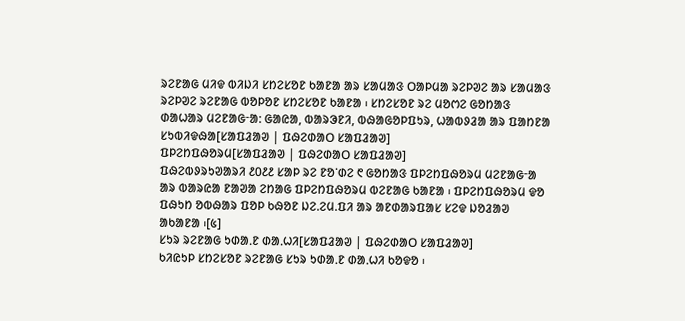ᱨᱮᱱᱟᱜ ᱢᱤᱫ ᱵᱤᱡᱤ ᱥᱴᱮᱥᱚᱱ ᱠᱟᱱᱟ ᱟᱨ ᱥᱟᱢᱟᱝ ᱛᱟᱞᱢᱟ ᱨᱮᱞᱣᱮ ᱟᱨ ᱥᱟᱢᱟᱝ ᱨᱮᱞᱣᱮ ᱨᱮᱱᱟᱜ ᱵᱚᱞᱚᱱ ᱥᱴᱮᱥᱚᱱ ᱠᱟᱱᱟ ᱾ ᱥᱴᱮᱥᱚᱱ ᱨᱮ ᱢᱚᱬᱮ ᱜᱚᱴᱟᱝ ᱰᱟᱦᱟᱨ ᱢᱮᱱᱟᱜᱼᱟ: ᱜᱟᱭᱟ, ᱵᱟᱨᱳᱱᱤ, ᱵᱷᱟᱜᱚᱞᱯᱩᱨ, ᱦᱟᱵᱽᱲᱟ ᱟᱨ ᱯᱟᱴᱱᱟ
ᱥᱩᱵᱤᱫᱷᱟ[ᱥᱟᱯᱲᱟᱣ | ᱯᱷᱮᱰᱟᱛ ᱥᱟᱯᱲᱟᱣ]
ᱯᱞᱮᱴᱯᱷᱚᱨᱢ[ᱥᱟᱯᱲᱟᱣ | ᱯᱷᱮᱰᱟᱛ ᱥᱟᱯᱲᱟᱣ]
ᱯᱷᱮᱵᱽᱨᱩᱣᱟᱨᱤ ᱒᱐᱒᱒ ᱥᱟᱞ ᱨᱮ ᱱᱚᱸᱰᱮ ᱖ ᱜᱚᱴᱟᱝ ᱯᱞᱮᱴᱯᱷᱚᱨᱢ ᱢᱮᱱᱟᱜᱼᱟ ᱟᱨ ᱵᱟᱨᱭᱟ ᱱᱟᱣᱟ ᱮᱴᱟᱜ ᱯᱞᱮᱴᱯᱷᱚᱨᱢ ᱵᱮᱱᱟᱜ ᱠᱟᱱᱟ ᱾ ᱯᱞᱮᱴᱯᱷᱚᱨᱢ ᱫᱚ ᱯᱷᱩᱴ ᱚᱵᱷᱟᱨ ᱯᱚᱞ ᱠᱷᱚᱱ ᱡᱮ.ᱮᱢ.ᱯᱤ ᱟᱨ ᱟᱱᱰᱟᱨᱯᱟᱥ ᱥᱮᱫ ᱡᱚᱲᱟᱣ ᱟᱠᱟᱱᱟ ᱾[᱕]
ᱥᱩᱨ ᱨᱮᱱᱟᱜ ᱩᱰᱟᱹᱱ ᱰᱟᱹᱦᱤ[ᱥᱟᱯᱲᱟᱣ | ᱯᱷᱮᱰᱟᱛ ᱥᱟᱯᱲᱟᱣ]
ᱠᱤᱭᱩᱞ ᱥᱴᱮᱥᱚᱱ ᱨᱮᱱᱟᱜ ᱥᱩᱨ ᱩᱰᱟᱹᱱ ᱰᱟᱹᱦᱤ ᱠᱚᱫᱚ ᱾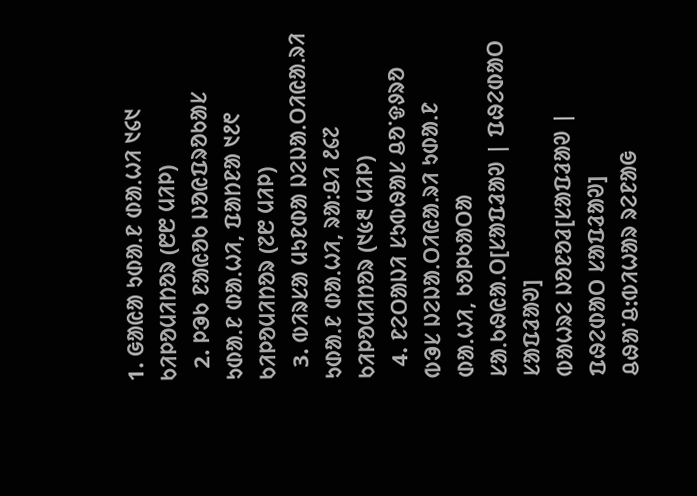1. ᱜᱟᱭᱟ ᱩᱰᱟᱹᱱ ᱰᱟᱹᱦᱤ ᱑᱔᱑ ᱠᱤᱞᱚᱢᱤᱴᱚᱨ (᱘᱘ ᱢᱤᱞ)
  2. ᱞᱳᱠ ᱱᱟᱭᱚᱠ ᱡᱚᱭᱯᱨᱚᱠᱟᱥ ᱩᱰᱟᱹᱱ ᱰᱟᱹᱦᱤ, ᱯᱟᱴᱱᱟ ᱑᱒᱖ ᱠᱤᱞᱚᱢᱤᱴᱚᱨ (᱗᱘ ᱢᱤᱞ)
  3. ᱵᱤᱨᱥᱟ ᱢᱩᱱᱰᱟ ᱡᱮᱡᱟᱹᱛᱤᱭᱟᱹᱨᱤ ᱩᱰᱟᱹᱱ ᱰᱟᱹᱦᱤ, ᱨᱟᱺᱪᱤ ᱒᱔᱗ ᱠᱤᱞᱚᱢᱤᱴᱚᱨ (᱑᱕᱓ ᱢᱤᱞ)
  4. ᱱᱮᱛᱟᱡᱤ ᱥᱩᱵᱷᱟᱥ ᱪᱚᱸᱫᱽᱨᱚ ᱵᱳᱥ ᱡᱮᱡᱟᱹᱛᱤᱭᱟᱹᱨᱤ ᱩᱰᱟᱹᱱ ᱰᱟᱹᱦᱤ, ᱠᱚᱞᱠᱟᱛᱟ
ᱥᱟᱹᱠᱷᱭᱟᱹᱛ[ᱥᱟᱯᱲᱟᱣ | ᱯᱷᱮᱰᱟᱛ ᱥᱟᱯᱲᱟᱣ]
ᱵᱟᱦᱨᱮ ᱡᱚᱱᱚᱲ[ᱥᱟᱯᱲᱟᱣ | ᱯᱷᱮᱰᱟᱛ ᱥᱟᱯᱲᱟᱣ]
ᱪᱷᱟᱸᱪ:ᱵᱤᱦᱟᱨ ᱨᱮᱱᱟᱜ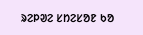ᱨᱮᱞᱣᱮ ᱥᱴᱮᱥᱚᱱ ᱠᱚ